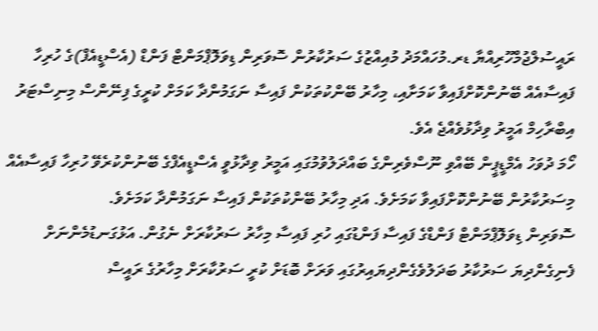ރައީސުލްޖުމްހޫރިއްޔާ ޑރ.މުހައްމަދު މުއިއްޒުގެ ސަރުކާރުން ސޮވަރިން ޑިވަލޮޕްމަންޓް ފަންޑް (އެސްޑީއެފް)ގެ ހުރިހާ ފައިސާއެއް ބޭނުންކޮށްފައިވާ ކަމަށާއި، މިހާރު ބޭންކުތަކުން ފައިސާ ނަގަމުންދާ ކަމަށް ކުރީގެ ފިނޭންސް މިނިސްޓަރު އިބްރާހިމް އަމީރު ވިދާޅުވެއްޖެ އެވެ.
ހޯމަ ދުވަހު އެމްޑީޕީން ބޭއްވި ނޫސްވެރިންގެ ބައްދަލުވުމުގައި އަމީރު ވިދާޅުވީ އެސްޑީއެފްގެ ބޭނުންކުރެވޭ ހުރިހާ ފައިސާއެއް މިސަރުކާރުން ބޭނުންކޮށްފައިވާ ކަމަށެވެ. އަދި މިހާރު ބޭންކުތަކުން ފައިސާ ނަގަމުންދާ ކަމަށެވެ.
ސޮވަރިން ޑިވަލޮޕްމަންޓް ފަންޑްގެ ފައިސާ ފަންޑުގައި ހުރި ފައިސާ މިހާރު ސަރުކާރަށް ނެގުން. އަޅުގަނޑުމެންނަށް ފެނިގެންދިޔަ ސަރުކާރު ބަދަލުވެގެންދިޔައިރުގައި ވަރަށް ބޮޑަށް ކުރީ ސަރުކާރަށް މިހާރުގެ ރައީސް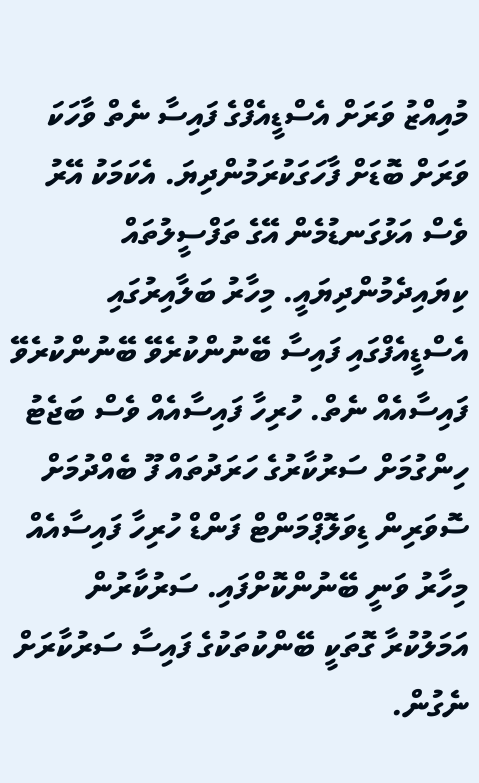މުއިއްޒު ވަރަށް އެސްޑީއެފްގެ ފައިސާ ނެތް ވާހަކަ ވަރަށް ބޮޑަށް ފާހަގަކުރަމުންދިޔަ. އެކަމަކު އޭރު ވެސް އަޅުގަނޑުމެން އޭގެ ތަފްސީލުތައް ކިޔައިދެމުންދިޔައީ. މިހާރު ބަލާއިރުގައި އެސްޑީއެފްގައި ފައިސާ ބޭނުންކުރެވޭ ބޭނުންކުރެވޭ ފައިސާއެއް ނެތް. ހުރިހާ ފައިސާއެއް ވެސް ބަޖެޓު ހިންގުމަށް ސަރުކާރުގެ ހަރަދުތައް ފޫ ބެއްދުމަށް ސޮވަރިން ޑިވަލޮޕްމަންޓް ފަންޑް ހުރިހާ ފައިސާއެއް މިހާރު ވަނީ ބޭނުންކޮށްފައި. ސަރުކާރުން އަމަލުކުރާ ގޮތަކީ ބޭންކުތަކުގެ ފައިސާ ސަރުކާރަށް ނެގުން.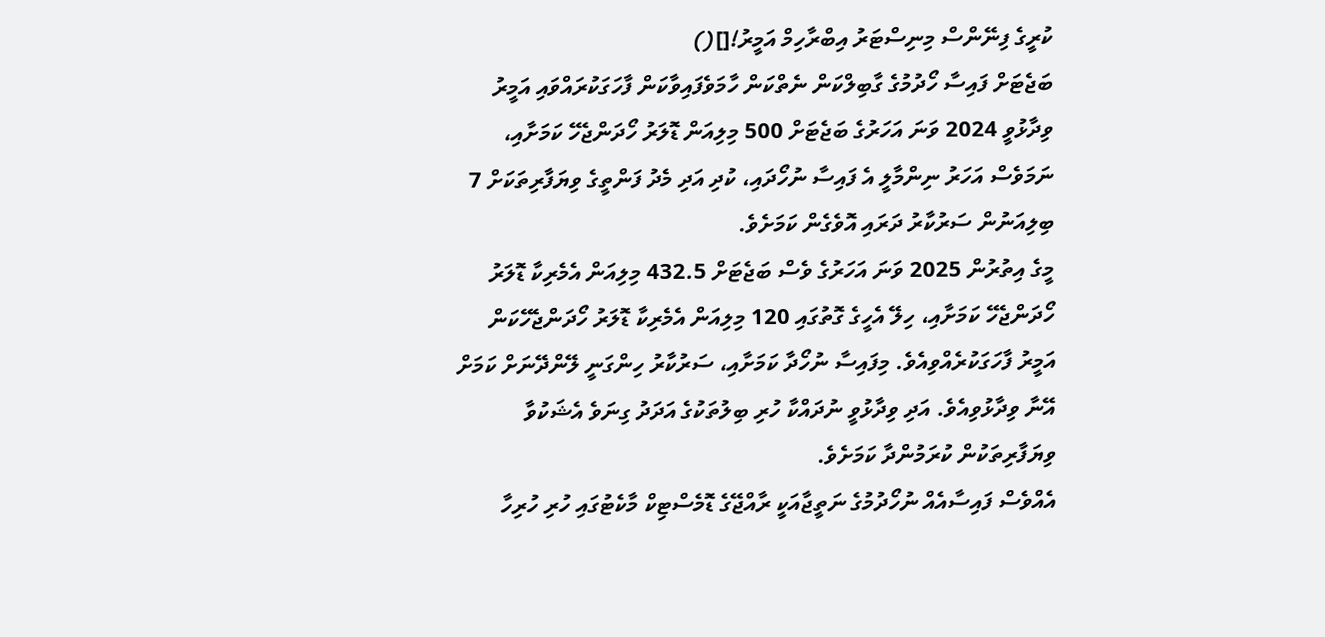ކުރީގެ ފިނޭންސް މިނިސްޓަރު އިބްރާހިމް އަމީރު![]()
ބަޖެޓަށް ފައިސާ ހޯދުމުގެ ގާބިލްކަން ނެތްކަން ހާމަވެފައިވާކަން ފާހަގަކުރައްވައި އަމީރު ވިދާޅުވީ 2024 ވަނަ އަހަރުގެ ބަޖެޓަށް 500 މިލިއަން ޑޮލަރު ހޯދަންޖެހޭ ކަމަށާއި، ނަމަވެސް އަހަރު ނިންމާލީ އެ ފައިސާ ނުހޯދައި، ކުދި އަދި މެދު ފަންތީގެ ވިޔަފާރިތަކަށް 7 ބިލިއަނުން ސަރުކާރު ދަރައި އޮވެގެން ކަމަށެވެ.
މީގެ އިތުރުން 2025 ވަނަ އަހަރުގެ ވެސް ބަޖެޓަށް 432.5 މިލިއަން އެމެރިކާ ޑޮލަރު ހޯދަންޖެހޭ ކަމަށާއި، ހިލޭ އެހީގެ ގޮތުގައި 120 މިލިއަން އެމެރިކާ ޑޮލަރު ހޯދަންޖެހޭކަން އަމީރު ފާހަގަކުރެއްވިއެވެ. މިފައިސާ ނުހޯދާ ކަމަށާއި، ސަރުކާރު ހިންގަނީ ލޭންދޭނަށް ކަމަށް އޭނާ ވިދާޅުވިއެވެ. އަދި ވިދާޅުވީ ނުދައްކާ ހުރި ބިލުތަކުގެ އަދަދު ގިނަވެ އެޝަކުވާ ވިޔަފާރިތަކުން ކުރަމުންދާ ކަމަށެވެ.
އެއްވެސް ފައިސާއެއް ނުހޯދުމުގެ ނަތީޖާއަކީ ރާއްޖޭގެ ޑޮމެސްޓިކް މާކެޓުގައި ހުރި ހުރިހާ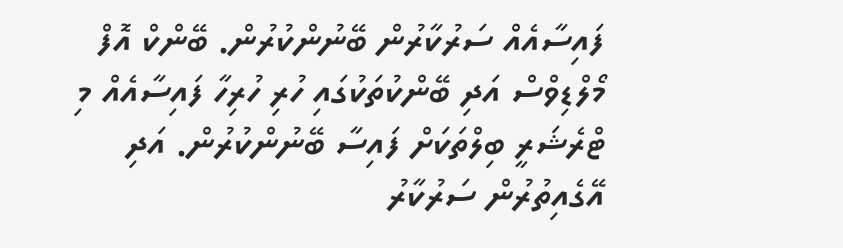ފައިސާއެއް ސަރުކާރުން ބޭނުންކުރުން. ބޭންކް އޮފް މޯލްޑިވްސް އަދި ބޭންކުތަކުގައި ހުރި ހުރިހާ ފައިސާއެއް މި ޓްރެޝަރީ ބިލްތަކަށް ފައިސާ ބޭނުންކުރުން. އަދި އޭގެއިތުރުން ސަރުކާރު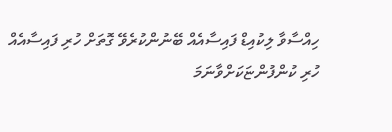ހިއްސާވާ ލިކުއިޑް ފައިސާއެއް ބޭނުންކުރެވޭ ގޮތަށް ހުރި ފައިސާއެއް ހުރި ކުންފުންޏަކަށްވާނަމަ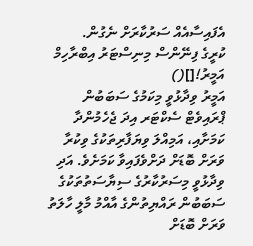އެފައިސާއެއް ސަރުކާރަށް ނެގުން.
ކުރީގެ ފިނޭންސް މިނިސްޓަރު އިބްރާހިމް އަމީރު![]()
އަމީރު ވިދާޅުވީ މިކަމުގެ ސަބަބުން ޕްރައިވެޓް ސެކްޓަރ އިދަ ޖެހެމުންދާ ކަމަށާއި، އަމިއްލަ ވިޔަފާރިތަކުގެ ވިކުރާ ވަރަށް ބޮޑަށް ދަށްވެފައިވާ ކަމަށެވެ. އަދި ވިދާޅުވީ މިސަރުކާރުގެ ސިޔާސަތުތަކުގެ ސަބަބުން ރައްޔިތުންގެ އާއްމު މާލީ ހާލަތު ވަރަށް ބޮޑަށް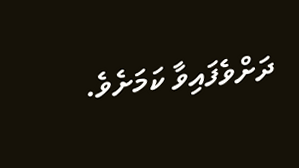ދަށްވެފައިވާ ކަމަށެވެ.